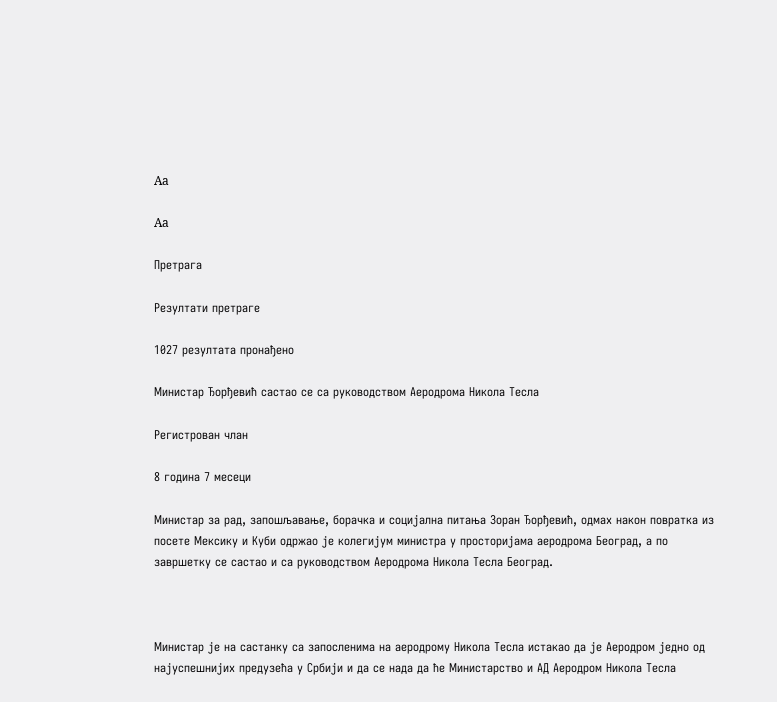Aa

Aa

Претрага

Резултати претраге

1027 резултата пронађено

Министар Ђорђевић састaо се са руководством Аеродрома Никола Тесла

Регистрован члан

8 година 7 месеци

Министар за рад, запошљавање, борачка и социјална питања Зоран Ђорђевић, одмах након повратка из посете Мексику и Куби одржао је колегијум министра у просторијама аеродрома Београд, а по завршетку се састао и са руководством Аеродрома Никола Тесла Београд.



Министар је на састанку са запосленима на аеродрому Никола Тесла истакао да је Аеродром једно од најуспешнијих предузећа у Србији и да се нада да ће Министарство и АД Аеродром Никола Тесла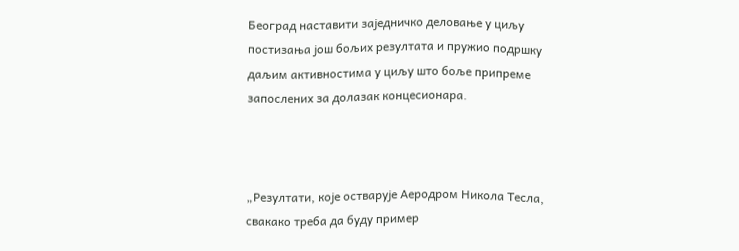Београд наставити заједничко деловање у циљу постизања још бољих резултата и пружио подршку даљим активностима у циљу што боље припреме запослених за долазак концесионара.



„Резултати, које остварује Аеродром Никола Тесла, свакако треба да буду пример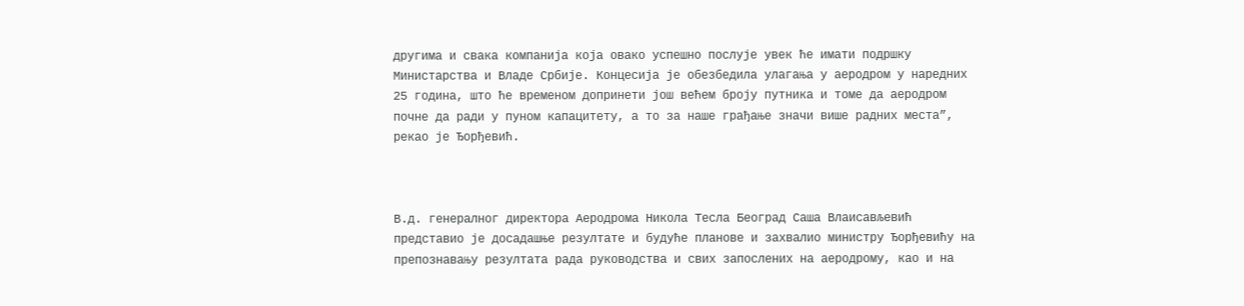другима и свака компанија која овако успешно послује увек ће имати подршку Министарства и Владе Србије. Концесија је обезбедила улагања у аеродром у наредних 25 година, што ће временом допринети још већем броју путника и томе да аеродром почне да ради у пуном капацитету, а то за наше грађање значи више радних места”, рекао је Ђорђевић.



В.д. генералног директора Аеродрома Никола Тесла Београд Саша Влаисављевић представио је досадашње резултате и будуће планове и захвалио министру Ђорђевићу на препознавању резултата рада руководства и свих запослених на аеродрому, као и на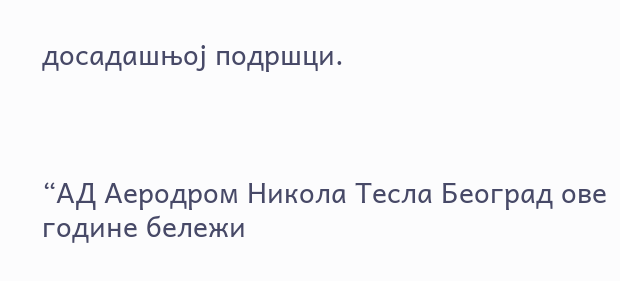досадашњој подршци.



“АД Аеродром Никола Тесла Београд ове године бележи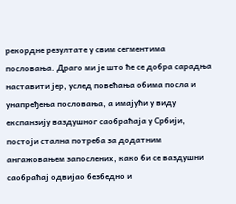рекордне резултате у свим сегментима пословања. Драго ми је што ће се добра сарадња наставити јер, услед повећања обима посла и унапређења пословања, а имајући у виду експанзију ваздушног саобраћаја у Србији, постоји стална потреба за додатним ангажовањем запослених, како би се ваздушни саобраћај одвијао безбедно и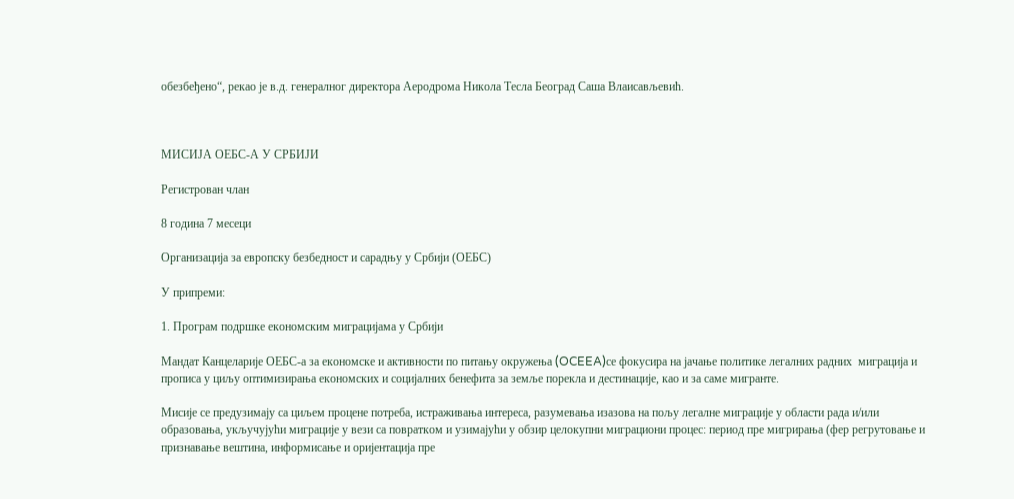обезбеђено“, рекао је в.д. генералног директора Аеродрома Никола Тесла Београд Саша Влаисављевић.



МИСИЈА ОЕБС-А У СРБИЈИ

Регистрован члан

8 година 7 месеци

Организација за европску безбедност и сарадњу у Србији (ОЕБС)

У припреми:

1. Програм подршке економским миграцијама у Србији

Мандат Канцеларије ОЕБС-а за економске и активности по питању окружења (OCEEA)се фокусира на јачање политике легалних радних  миграција и прописа у циљу оптимизирања економских и социјалних бенефита за земље порекла и дестинације, као и за саме мигранте.

Мисије се предузимају са циљем процене потреба, истраживања интереса, разумевања изазова на пољу легалне миграције у области рада и/или образовања, укључујући миграције у вези са повратком и узимајући у обзир целокупни миграциони процес: период пре мигрирања (фер регрутовање и признавање вештина, информисање и оријентација пре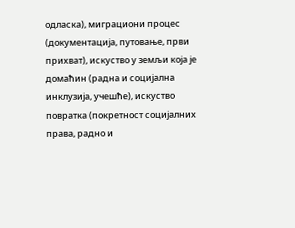одласка), миграциони процес (документација, путовање, први прихват), искуство у земљи која је домаћин (радна и социјална инклузија, учешће), искуство повратка (покретност социјалних права, радно и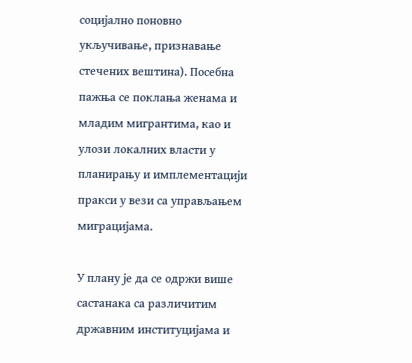социјално поновно укључивање, признавање стечених вештина). Посебна пажња се поклања женама и младим мигрантима, као и улози локалних власти у планирању и имплементацији пракси у вези са управљањем миграцијама.

У плану је да се одржи више састанака са различитим државним институцијама и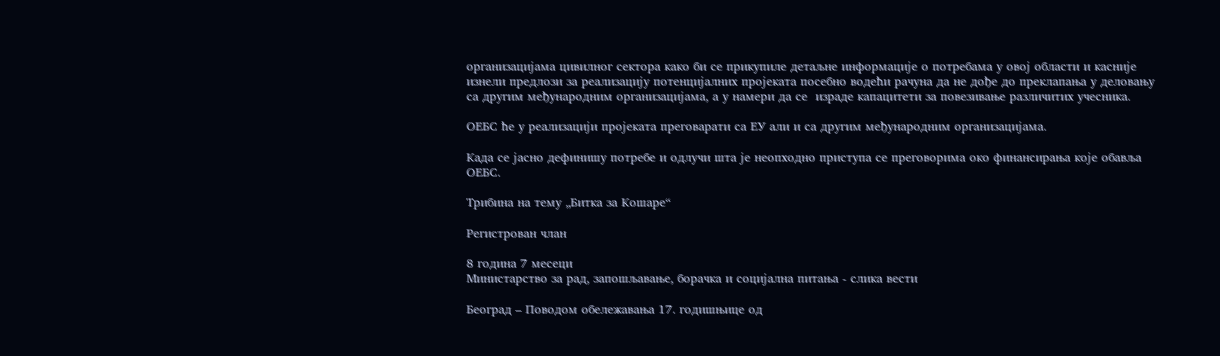организацијама цивилног сектора како би се прикупиле детаљне информације о потребама у овој области и касније изнели предлози за реализацију потенцијалних пројеката посебно водећи рачуна да не дође до преклапања у деловању са другим међународним организацијама, а у намери да се  израде капацитети за повезивање различитих учесника.

ОЕБС ће у реализацији пројеката преговарати са ЕУ али и са другим међународним организацијама.

Када се јасно дефинишу потребе и одлучи шта је неопходно приступа се преговорима око финансирања које обавља ОЕБС.

Трибина на тему „Битка за Кошаре“

Регистрован члан

8 година 7 месеци
Министарство за рад, запошљавање, борачка и социјална питања - слика вести

Београд – Поводом обележавања 17. годишњице од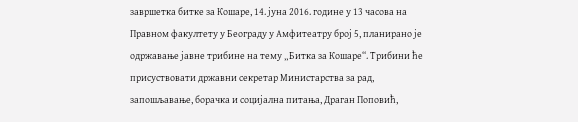завршетка битке за Кошаре, 14. јуна 2016. године у 13 часова на Правном факултету у Београду у Амфитеатру број 5, планирано је одржавање јавне трибине на тему „Битка за Кошаре“. Трибини ће присуствовати државни секретар Министарства за рад, запошљавање, борачка и социјална питања, Драган Поповић,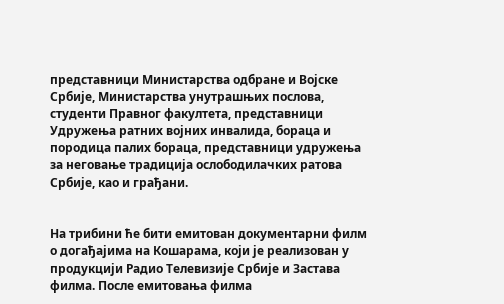представници Министарства одбране и Војске Србије, Министарства унутрашњих послова, студенти Правног факултета, представници Удружења ратних војних инвалида, бораца и породица палих бораца, представници удружења за неговање традиција ослободилачких ратова Србије, као и грађани.


На трибини ће бити емитован документарни филм о догађајима на Кошарама, који је реализован у продукцији Радио Телевизије Србије и Застава филма. После емитовања филма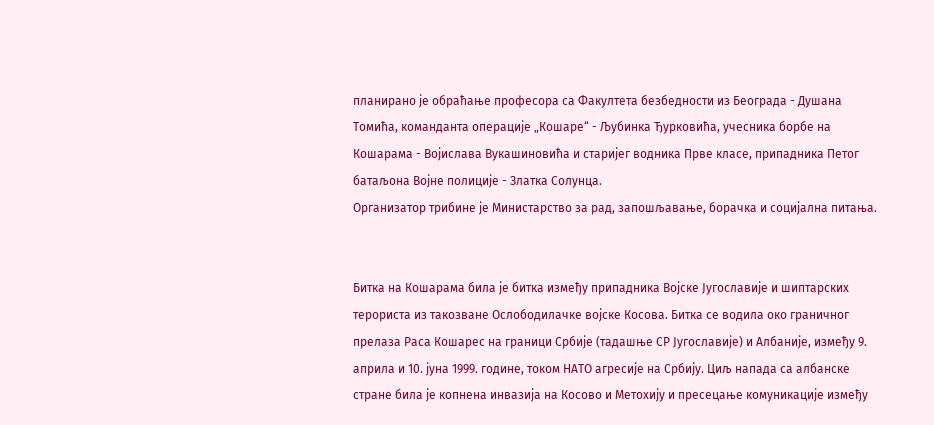планирано је обраћање професора са Факултета безбедности из Београда - Душана Томића, команданта операције „Кошаре“ - Љубинка Ђурковића, учесника борбе на Кошарама - Војислава Вукашиновића и старијег водника Прве класе, припадника Петог батаљона Војне полиције - Златка Солунца.
Организатор трибине је Министарство за рад, запошљавање, борачка и социјална питања.


Битка на Кошарама била је битка између припадника Војске Југославије и шиптарских терориста из такозване Ослободилачке војске Косова. Битка се водила око граничног прелаза Раса Кошарес на граници Србије (тадашње СР Југославије) и Албаније, између 9. априла и 10. јуна 1999. године, током НАТО агресије на Србију. Циљ напада са албанске стране била је копнена инвазија на Косово и Метохију и пресецање комуникације између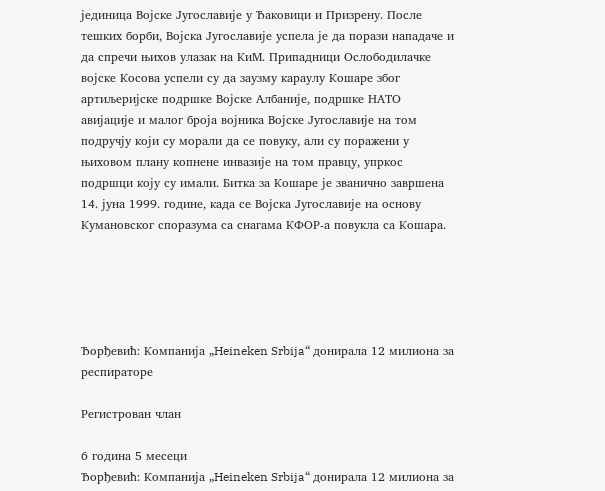јединица Војске Југославије у Ђаковици и Призрену. После тешких борби, Војска Југославије успела је да порази нападаче и да спречи њихов улазак на КиМ. Припадници Ослободилачке војске Косова успели су да заузму караулу Кошаре због артиљеријске подршке Војске Албаније, подршке НАТО авијације и малог броја војника Војске Југославије на том подручју који су морали да се повуку, али су поражени у њиховом плану копнене инвазије на том правцу, упркос подршци коју су имали. Битка за Кошаре је званично завршена 14. јуна 1999. године, када се Војска Југославије на основу Кумановског споразума са снагама КФОР-а повукла са Кошара.





Ђорђевић: Компанија „Heineken Srbija“ донирала 12 милиона за респираторе

Регистрован члан

6 година 5 месеци
Ђорђевић: Компанија „Heineken Srbija“ донирала 12 милиона за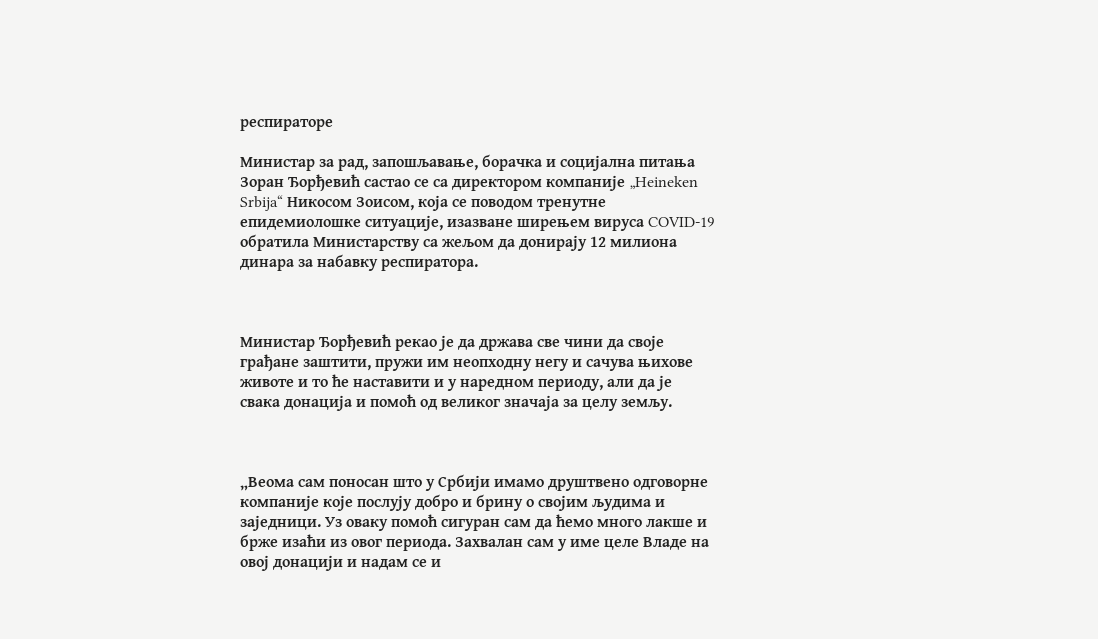респираторе

Министар за рад, запошљавање, борачка и социјална питања Зоран Ђорђевић састао се са директором компаније „Heineken Srbija“ Никосом Зоисом, која се поводом тренутне епидемиолошке ситуације, изазване ширењем вируса COVID-19 обратила Министарству са жељом да донирају 12 милиона динара за набавку респиратора.



Министар Ђорђевић рекао је да држава све чини да своје грађане заштити, пружи им неопходну негу и сачува њихове животе и то ће наставити и у наредном периоду, али да је свака донација и помоћ од великог значаја за целу земљу.



„Веома сам поносан што у Србији имамо друштвено одговорне компаније које послују добро и брину о својим људима и заједници. Уз оваку помоћ сигуран сам да ћемо много лакше и брже изаћи из овог периода. Захвалан сам у име целе Владе на овој донацији и надам се и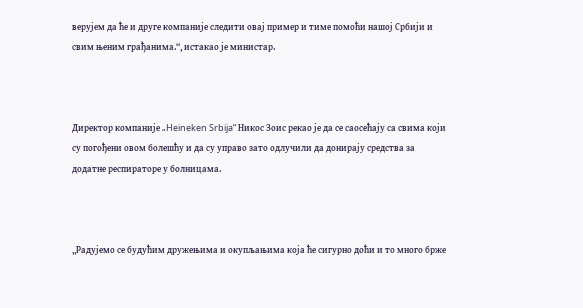верујем да ће и друге компаније следити овај пример и тиме помоћи нашој Србији и свим њеним грађанима.“, истакао је министар.



Директор компаније „Heineken Srbija“ Никос Зоис рекао је да се саосећају са свима који су погођени овом болешћу и да су управо зато одлучили да донирају средства за додатне респираторе у болницама.



„Радујемо се будућим дружењима и окупљањима која ће сигурно доћи и то много брже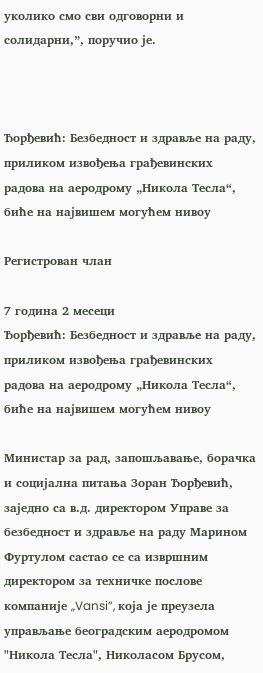уколико смо сви одговорни и солидарни,”, поручио је.



Ђорђевић: Безбедност и здравље на раду, приликом извођења грађевинских радова на аеродрому „Никола Тесла“, биће на највишем могућем нивоу

Регистрован члан

7 година 2 месеци
Ђорђевић: Безбедност и здравље на раду, приликом извођења грађевинских радова на аеродрому „Никола Тесла“, биће на највишем могућем нивоу

Министар за рад, запошљавање, борачка и социјална питања Зоран Ђорђевић, заједно са в.д. директором Управе за безбедност и здравље на раду Марином Фуртулом састао се са извршним директором за техничке послове компаније „Vansi”, која је преузела управљање београдским аеродромом "Никола Тесла", Николасом Брусом,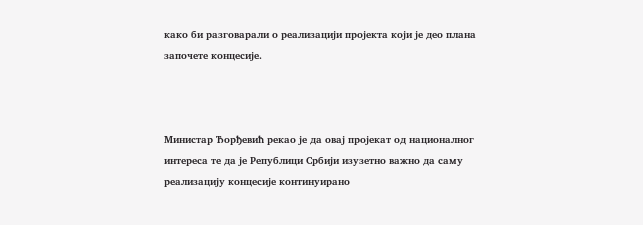како би разговарали о реализацији пројекта који је део плана започете концесије.



Министар Ђорђевић рекао је да овај пројекат од националног интереса те да је Републици Србији изузетно важно да саму реализацију концесије континуирано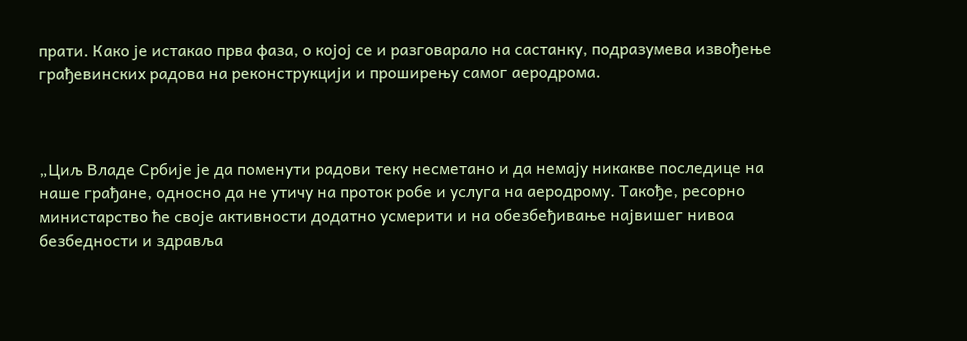прати. Како је истакао прва фаза, о којој се и разговарало на састанку, подразумева извођење грађевинских радова на реконструкцији и проширењу самог аеродрома.



„Циљ Владе Србије је да поменути радови теку несметано и да немају никакве последице на наше грађане, односно да не утичу на проток робе и услуга на аеродрому. Такође, ресорно министарство ће своје активности додатно усмерити и на обезбеђивање највишег нивоа безбедности и здравља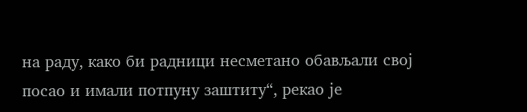на раду, како би радници несметано обављали свој посао и имали потпуну заштиту“, рекао је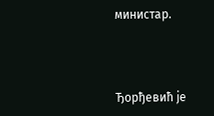министар.



Ђорђевић је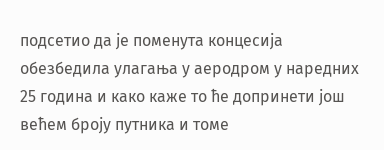подсетио да је поменута концесија обезбедила улагања у аеродром у наредних 25 година и како каже то ће допринети још већем броју путника и томе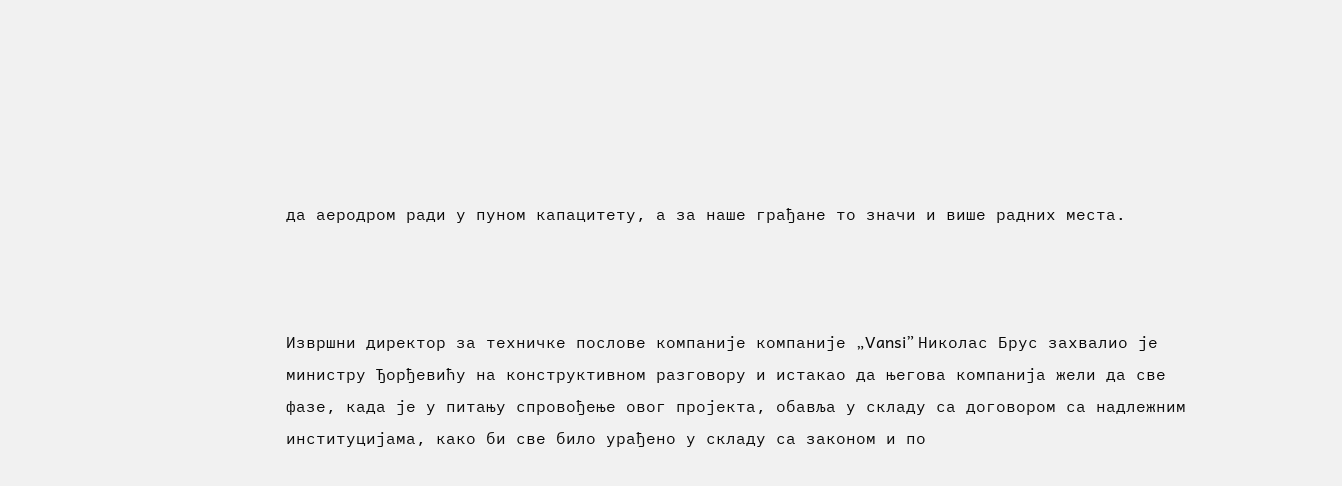да аеродром ради у пуном капацитету, а за наше грађане то значи и више радних места.



Извршни директор за техничке послове компаније компаније „Vansi” Николас Брус захвалио је министру Ђорђевићу на конструктивном разговору и истакао да његова компанија жели да све фазе, када је у питању спровођење овог пројекта, обавља у складу са договором са надлежним институцијама, како би све било урађено у складу са законом и по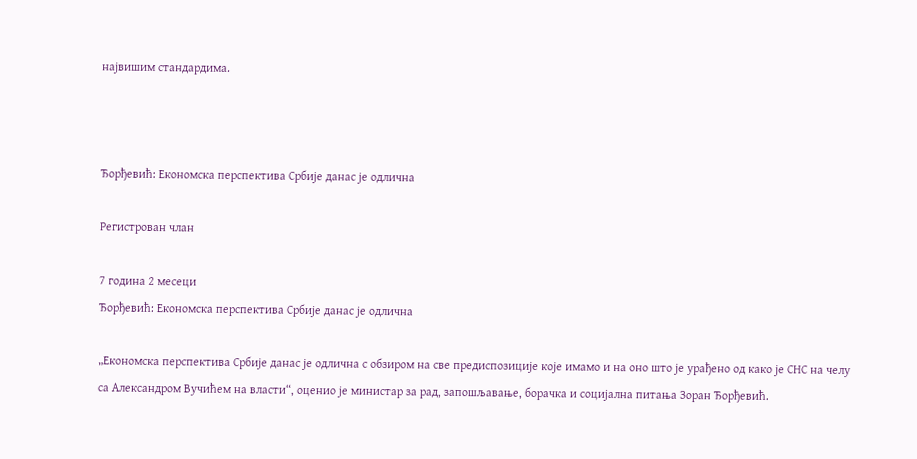највишим стандардима.



Ђорђевић: Економска перспектива Србије данас је одлична

Регистрован члан

7 година 2 месеци
Ђорђевић: Економска перспектива Србије данас је одлична

„Економска перспектива Србије данас је одлична с обзиром на све предиспозиције које имамо и на оно што је урађено од како је СНС на челу са Александром Вучићем на власти“, оценио је министар за рад, запошљавање, борачка и социјална питања Зоран Ђорђевић.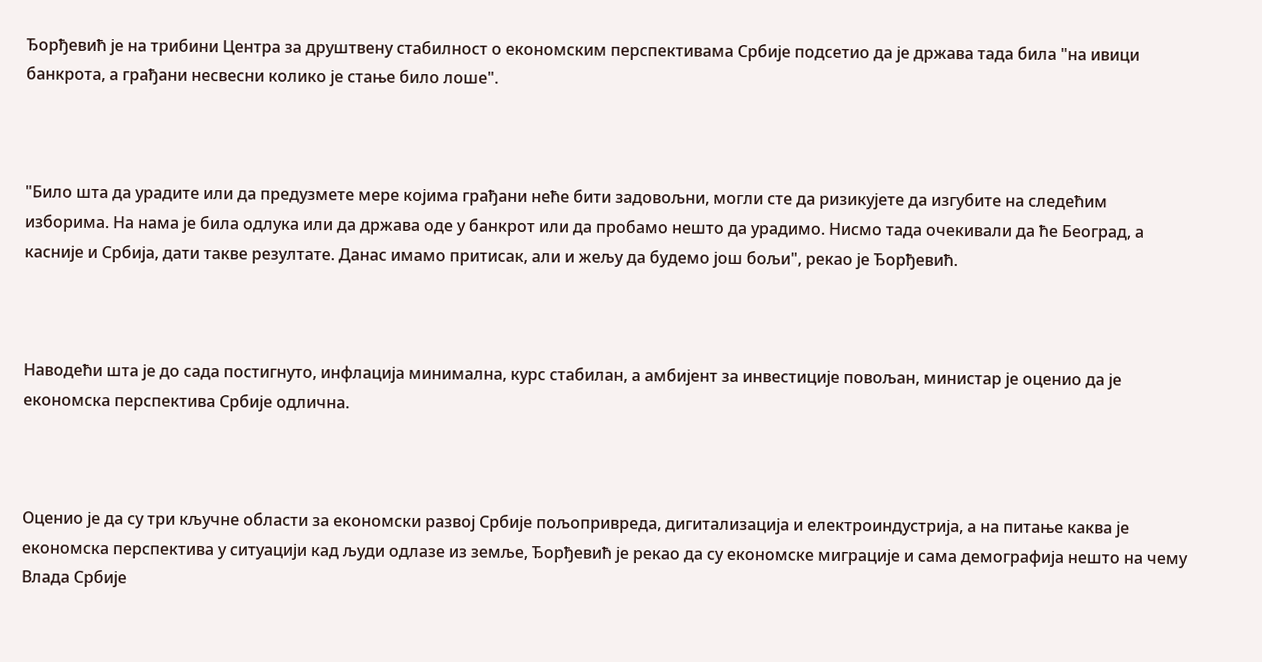Ђорђевић је на трибини Центра за друштвену стабилност о економским перспективама Србије подсетио да је држава тада била "на ивици банкрота, а грађани несвесни колико је стање било лоше".



"Било шта да урадите или да предузмете мере којима грађани неће бити задовољни, могли сте да ризикујете да изгубите на следећим изборима. На нама је била одлука или да држава оде у банкрот или да пробамо нешто да урадимо. Нисмо тада очекивали да ће Београд, а касније и Србија, дати такве резултате. Данас имамо притисак, али и жељу да будемо још бољи", рекао је Ђорђевић.



Наводећи шта је до сада постигнуто, инфлација минимална, курс стабилан, а амбијент за инвестиције повољан, министар је оценио да је економска перспектива Србије одлична.



Оценио је да су три кључне области за економски развој Србије пољопривреда, дигитализација и електроиндустрија, а на питање каква је економска перспектива у ситуацији кад људи одлазе из земље, Ђорђевић је рекао да су економске миграције и сама демографија нешто на чему Влада Србије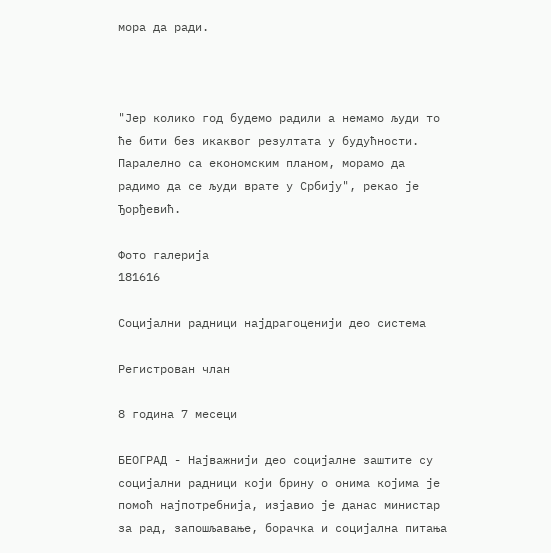мора да ради.



"Јер колико год будемо радили а немамо људи то ће бити без икаквог резултата у будућности. Паралелно са економским планом, морамо да радимо да се људи врате у Србију", рекао је Ђорђевић.

Фото галерија
181616

Социјални радници најдрагоценији део система

Регистрован члан

8 година 7 месеци

БЕОГРАД - Најважнији део социјалне заштите су социјални радници који брину о онима којима је помоћ најпотребнија, изјавио је данас министар за рад, запошљавање, борачка и социјална питања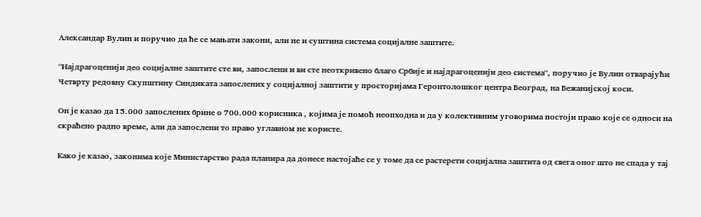Александар Вулин и поручио да ће се мањати закони, али не и суштина система социјалне заштите.

"Најдрагоценији део социјалне заштите сте ви, запослени и ви сте неоткривено благо Србије и најдрагоценији део система", поручио је Вулин отварајући Четврту редовну Скупштину Синдиката запослених у социјалној заштити у просторијама Геронтолошког центра Београд, на Бежанијској коси.

Он је казао да 15.000 запослених брине о 700.000 корисника , којима је помоћ неопходна и да у колективним уговорима постоји право које се односи на скраћено радно време, али да запослени то право углавном не користе.

Како је казао, законима које Министарство рада планира да донесе настојаће се у томе да се растерети социјална заштита од свега оног што не спада у тај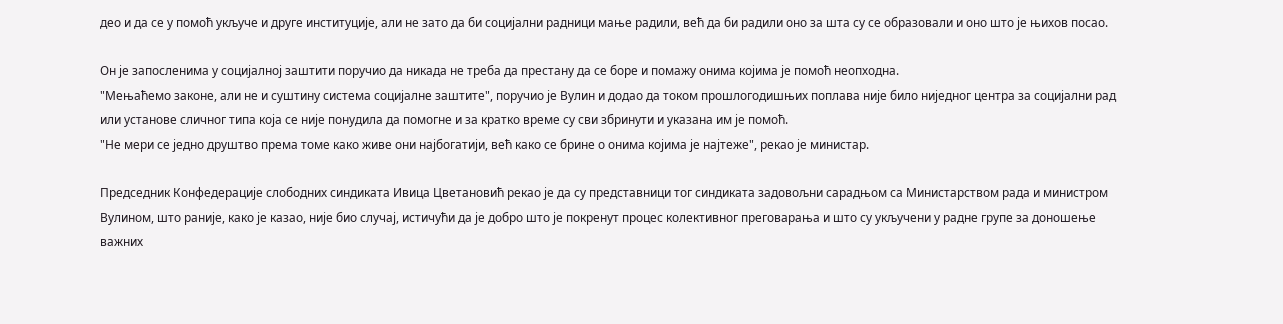део и да се у помоћ укључе и друге институције, али не зато да би социјални радници мање радили, већ да би радили оно за шта су се образовали и оно што је њихов посао.

Он је запосленима у социјалној заштити поручио да никада не треба да престану да се боре и помажу онима којима је помоћ неопходна.
"Мењаћемо законе, али не и суштину система социјалне заштите", поручио је Вулин и додао да током прошлогодишњих поплава није било ниједног центра за социјални рад или установе сличног типа која се није понудила да помогне и за кратко време су сви збринути и указана им је помоћ.
"Не мери се једно друштво према томе како живе они најбогатији, већ како се брине о онима којима је најтеже", рекао је министар.

Председник Конфедерације слободних синдиката Ивица Цветановић рекао је да су представници тог синдиката задовољни сарадњом са Министарством рада и министром Вулином, што раније, како је казао, није био случај, истичући да је добро што је покренут процес колективног преговарања и што су укључени у радне групе за доношење важних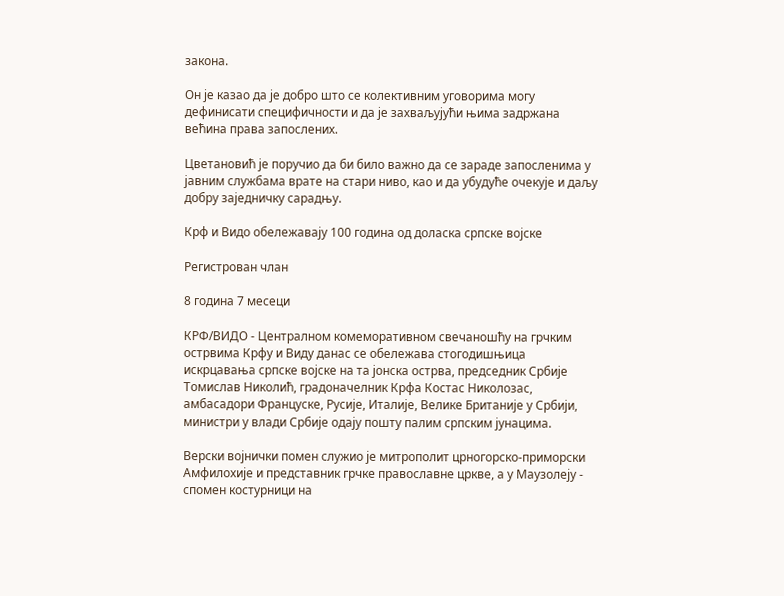закона.

Он је казао да је добро што се колективним уговорима могу дефинисати специфичности и да је захваљујући њима задржана већина права запослених.

Цветановић је поручио да би било важно да се зараде запосленима у јавним службама врате на стари ниво, као и да убудуће очекује и даљу добру заједничку сарадњу.

Крф и Видо обележавају 100 година од доласка српске војске

Регистрован члан

8 година 7 месеци

КРФ/ВИДО - Централном комеморативном свечаношћу на грчким острвима Крфу и Виду данас се обележава стогодишњица искрцавања српске војске на та јонска острва, председник Србије Томислав Николић, градоначелник Крфа Костас Николозас, амбасадори Француске, Русије, Италије, Велике Британије у Србији, министри у влади Србије одају пошту палим српским јунацима.

Верски војнички помен служио је митрополит црногорско-приморски Амфилохије и представник грчке православне цркве, а у Маузолеју - спомен костурници на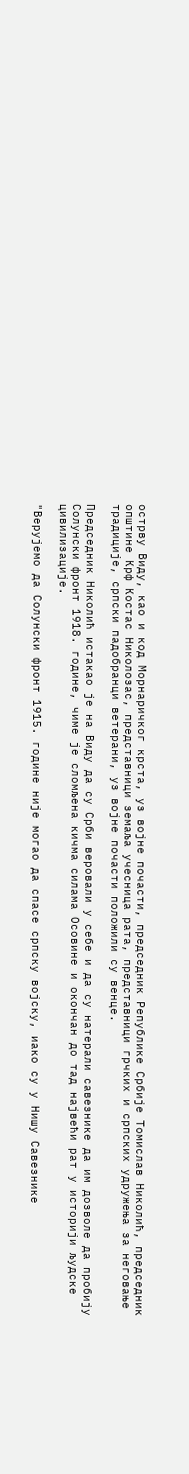острву Виду, као и код Морнаричког крста, уз војне почасти, председник Републике Србије Томислав Николић, председник општине Крф Костас Николозас, представници земаља учесница рата, представници грчких и српских удружења за неговање традиције, српски падобранци ветерани, уз војне почасти положили су венце.

Председник Николић истакао је на Виду да су Срби веровали у себе и да су натерали савезнике да им дозволе да пробију Солунски фронт 1918. године, чиме је сломљена кичма силама Осовине и окончан до тад највећи рат у историји људске цивилизације.

"Верујемо да Солунски фронт 1915. године није могао да спасе српску војску, иако су у Нишу Савезнике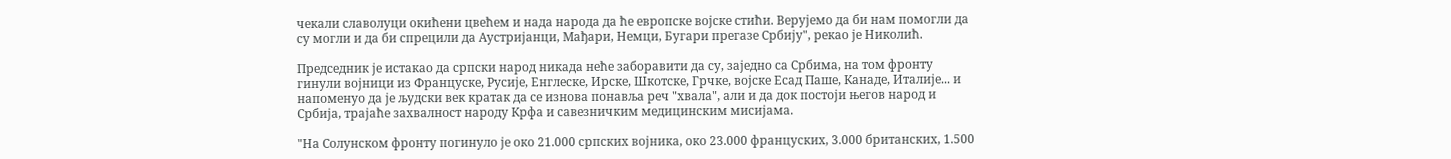чекали славолуци окићени цвећем и нада народа да ће европске војске стићи. Верујемо да би нам помогли да су могли и да би спрецили да Аустријанци, Мађари, Немци, Бугари прегазе Србију", рекао је Николић.

Председник је истакао да српски народ никада неће заборавити да су, заједно са Србима, на том фронту гинули војници из Француске, Русије, Енглеске, Ирске, Шкотске, Грчке, војске Есад Паше, Канаде, Италије... и напоменуо да је људски век кратак да се изнова понавља реч "хвала", али и да док постоји његов народ и Србија, трајаће захвалност народу Крфа и савезничким медицинским мисијама.

"На Солунском фронту погинуло је око 21.000 српских војника, око 23.000 француских, 3.000 британских, 1.500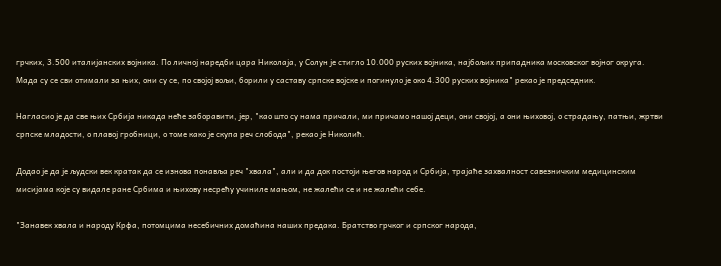грчких, 3.500 италијанских војника. По личној наредби цара Николаја, у Солун је стигло 10.000 руских војника, најбољих припадника московског војног округа. Мада су се сви отимали за њих, они су се, по својој вољи, борили у саставу српске војске и погинуло је око 4.300 руских војника" рекао је председник.

Нагласио је да све њих Србија никада неће заборавити, јер, "као што су нама причали, ми причамо нашој деци, они својој, а они њиховој, о страдању, патњи, жртви српске младости, о плавој гробници, о томе како је скупа реч слобода", рекао је Николић.

Додао је да је људски век кратак да се изнова понавља реч "хвала", али и да док постоји његов народ и Србија, трајаће захвалност савезничким медицинским мисијама које су видале ране Србима и њихову несрећу учиниле мањом, не жалећи се и не жалећи себе.

"Занавек хвала и народу Крфа, потомцима несебичних домаћина наших предака. Братство грчког и српског народа,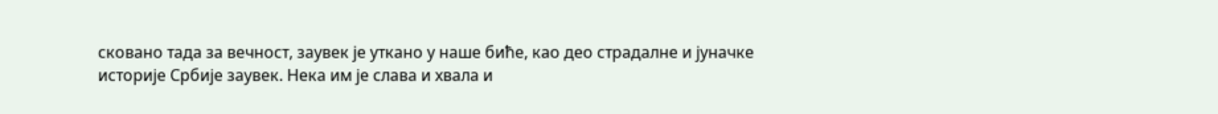сковано тада за вечност, заувек је уткано у наше биће, као део страдалне и јуначке историје Србије заувек. Нека им је слава и хвала и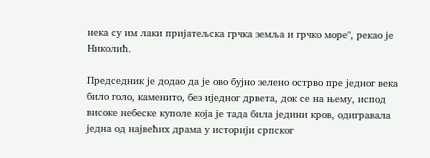нека су им лаки пријатељска грчка земља и грчко море", рекао је Николић.

Председник је додао да је ово бујно зелено острво пре једног века било голо, каменито, без иједног дрвета, док се на њему, испод високе небеске куполе која је тада била једини кров, одигравала једна од највећих драма у историји српског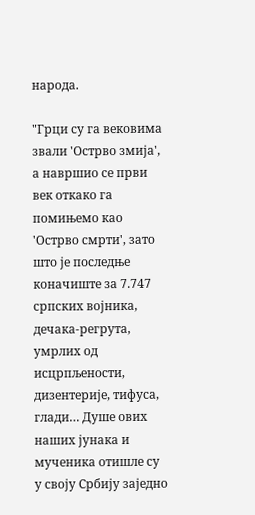народа.

"Грци су га вековима звали 'Острво змија', а навршио се први век откако га помињемо као 'Острво смрти', зато што је последње коначиште за 7.747 српских војника, дечака-регрута, умрлих од исцрпљености, дизентерије, тифуса, глади… Душе ових наших јунака и мученика отишле су у своју Србију заједно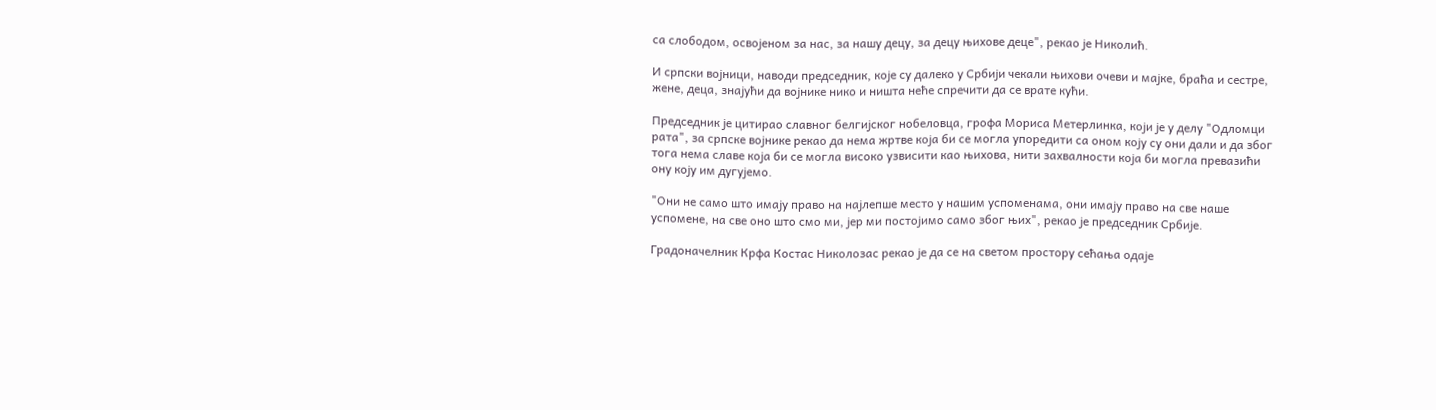са слободом, освојеном за нас, за нашу децу, за децу њихове деце", рекао је Николић.

И српски војници, наводи председник, које су далеко у Србији чекали њихови очеви и мајке, браћа и сестре, жене, деца, знајући да војнике нико и ништа неће спречити да се врате кући.

Председник је цитирао славног белгијског нобеловца, грофа Мориса Метерлинка, који је у делу "Одломци рата", за српске војнике рекао да нема жртве која би се могла упоредити са оном коју су они дали и да због тога нема славе која би се могла високо узвисити као њихова, нити захвалности која би могла превазићи ону коју им дугујемо.

"Они не само што имају право на најлепше место у нашим успоменама, они имају право на све наше успомене, на све оно што смо ми, јер ми постојимо само због њих", рекао је председник Србије.

Градоначелник Крфа Костас Николозас рекао је да се на светом простору сећања одаје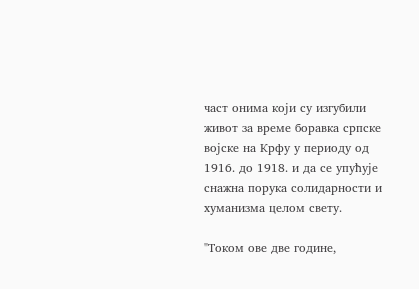част онима који су изгубили живот за време боравка српске војске на Крфу у периоду од 1916. до 1918. и да се упућује снажна порука солидарности и хуманизма целом свету.

"Током ове две године,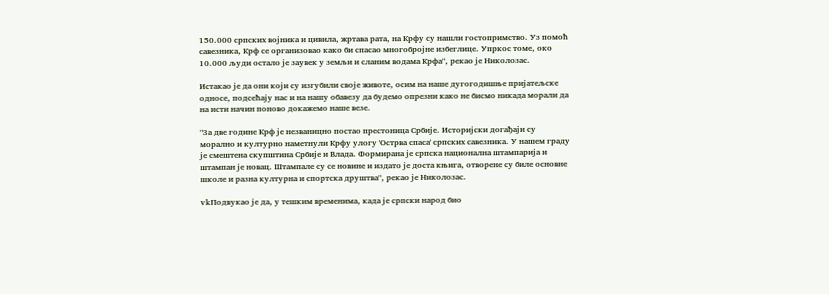150.000 српских војника и цивила, жртава рата, на Крфу су нашли гостопримство. Уз помоћ савезника, Крф се организовао како би спасао многобројне избеглице. Упркос томе, око 10.000 људи остало је заувек у земљи и сланим водама Крфа", рекао је Николозас.

Истакао је да они који су изгубили своје животе, осим на наше дугогодишње пријатељске односе, подсећају нас и на нашу обавезу да будемо опрезни како не бисмо никада морали да на исти начин поново докажемо наше везе.

"За две године Крф је незваницно постао престоница Србије. Историјски догађаји су морално и културно наметнули Крфу улогу 'Острва спаса' српских савезника. У нашем граду је смештена скупштина Србије и Влада. Формирана је српска национална штампарија и штампан је новац. Штампале су се новине и издато је доста књига, отворене су биле основне школе и разна културна и спортска друштва", рекао је Николозас.

vkПодвукао је да, у тешким временима, када је српски народ био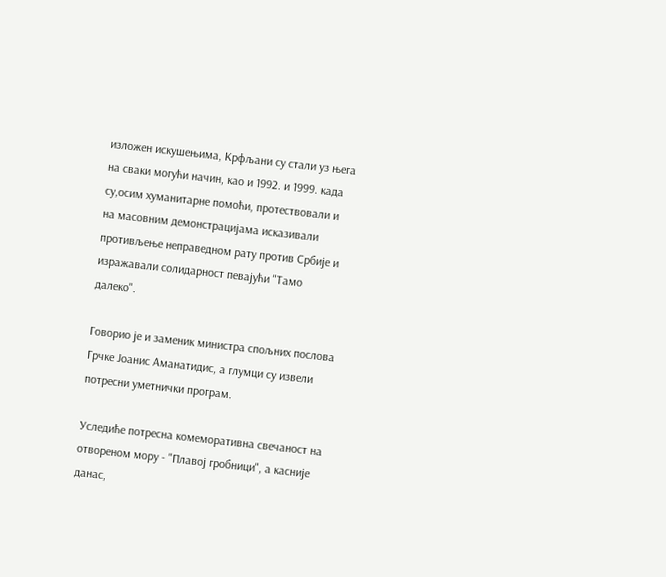изложен искушењима, Крфљани су стали уз њега на сваки могући начин, као и 1992. и 1999. када су,осим хуманитарне помоћи, протествовали и на масовним демонстрацијама исказивали противљење неправедном рату против Србије и изражавали солидарност певајући "Тамо далеко".

Говорио је и заменик министра спољних послова Грчке Јоанис Аманатидис, а глумци су извели потресни уметнички програм.

Уследиће потресна комеморативна свечаност на отвореном мору - "Плавој гробници", а касније данас,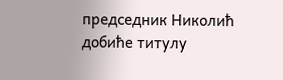председник Николић добиће титулу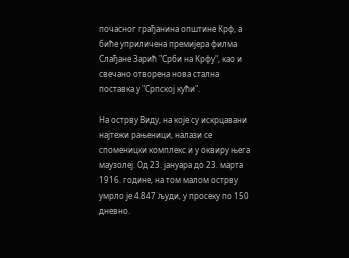почасног грађанина општине Крф, а биће уприличена премијера филма Слађане Зарић "Срби на Крфу", као и свечано отворена нова стална поставка у "Српској кући".

На острву Виду, на које су искрцавани најтежи рањеници, налази се споменицки комплекс и у оквиру њега маузолеј. Од 23. јануара до 23. марта 1916. године, на том малом острву умрло је 4.847 људи, у просеку по 150 дневно.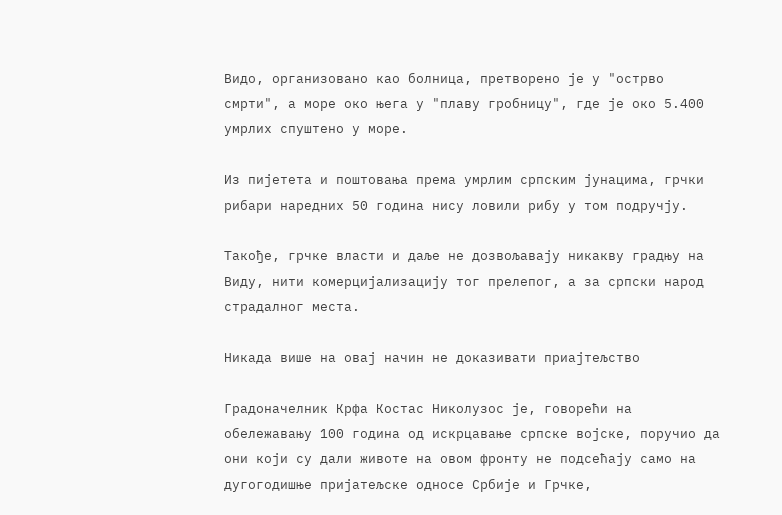Видо, организовано као болница, претворено је у "острво смрти", а море око њега у "плаву гробницу", где је око 5.400 умрлих спуштено у море.

Из пијетета и поштовања према умрлим српским јунацима, грчки рибари наредних 50 година нису ловили рибу у том подручју.

Такође, грчке власти и даље не дозвољавају никакву градњу на Виду, нити комерцијализацију тог прелепог, а за српски народ страдалног места.

Никада више на овај начин не доказивати приајтељство

Градоначелник Крфа Костас Николузос је, говорећи на обележавању 100 година од искрцавање српске војске, поручио да они који су дали животе на овом фронту не подсећају само на дугогодишње пријатељске односе Србије и Грчке,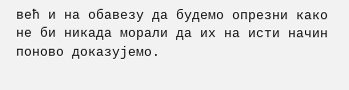већ и на обавезу да будемо опрезни како не би никада морали да их на исти начин поново доказујемо.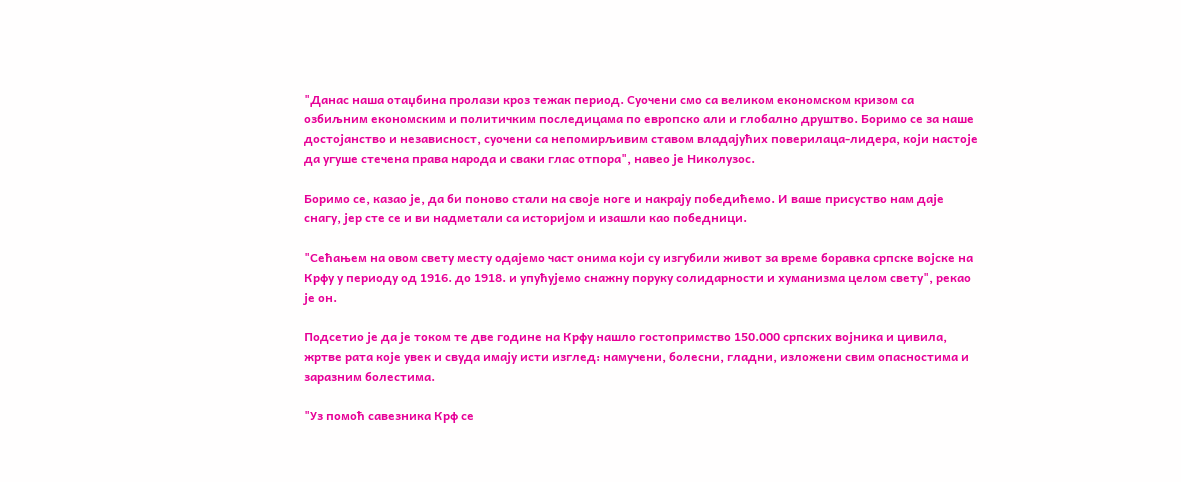"Данас наша отаџбина пролази кроз тежак период. Суочени смо са великом економском кризом са озбиљним економским и политичким последицама по европско али и глобално друштво. Боримо се за наше достојанство и независност, суочени са непомирљивим ставом владајућих поверилаца-лидера, који настоје да угуше стечена права народа и сваки глас отпора", навео је Николузос.

Боримо се, казао је, да би поново стали на своје ноге и накрају победићемо. И ваше присуство нам даје снагу, јер сте се и ви надметали са историјом и изашли као победници.

"Сећањем на овом свету месту одајемо част онима који су изгубили живот за време боравка српске војске на Крфу у периоду од 1916. до 1918. и упућујемо снажну поруку солидарности и хуманизма целом свету", рекао је он.

Подсетио је да је током те две године на Крфу нашло гостопримство 150.000 српских војника и цивила, жртве рата које увек и свуда имају исти изглед: намучени, болесни, гладни, изложени свим опасностима и заразним болестима.

"Уз помоћ савезника Крф се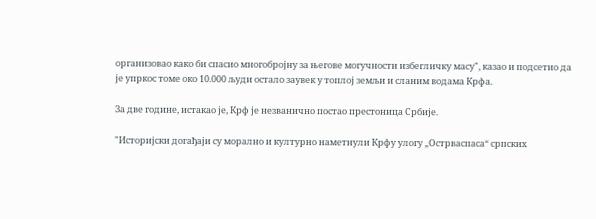организовао како би спасио многобројну за његове могучности избегличку масу", казао и подсетио да је упркос томе око 10.000 људи остало заувек у топлој земљи и сланим водама Крфа.

За две године, истакао је, Крф је незванично постао престоница Србије.

"Историјски догађаји су морално и културно наметнули Крфу улогу „Острваспаса“ српских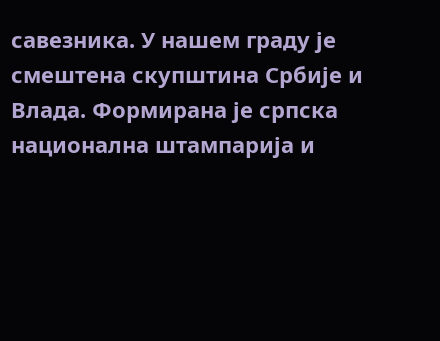савезника. У нашем граду је смештена скупштина Србије и Влада. Формирана је српска национална штампарија и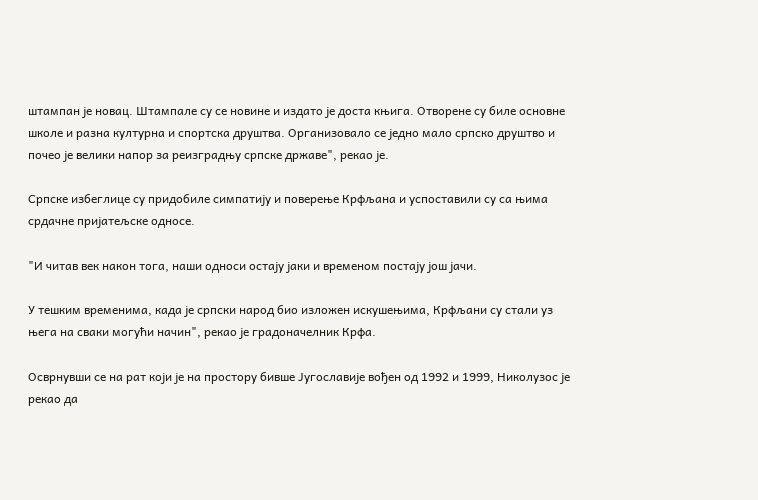штампан је новац. Штампале су се новине и издато је доста књига. Отворене су биле основне школе и разна културна и спортска друштва. Организовало се једно мало српско друштво и почео је велики напор за реизградњу српске државе", рекао је.

Српске избеглице су придобиле симпатију и поверење Крфљана и успоставили су са њима срдачне пријатељске односе.

"И читав век након тога, наши односи остају јаки и временом постају још јачи.

У тешким временима, када је српски народ био изложен искушењима, Крфљани су стали уз њега на сваки могући начин", рекао је градоначелник Крфа.

Осврнувши се на рат који је на простору бивше Југославије вођен од 1992 и 1999, Николузос је рекао да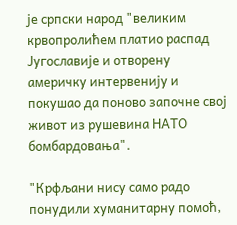је српски народ "великим крвопролићем платио распад Југославије и отворену америчку интервенију и покушао да поново започне свој живот из рушевина НАТО бомбардовања".

"Крфљани нису само радо понудили хуманитарну помоћ,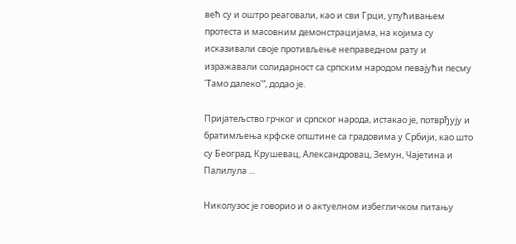већ су и оштро реаговали, као и сви Грци, упућивањем протеста и масовним демонстрацијама, на којима су исказивали своје противљење неправедном рату и изражавали солидарност са српским народом певајући песму 'Тамо далеко'“, додао је.

Пријатељство грчког и српског народа, истакао је, потврђују и братимљења крфске општине са градовима у Србији, као што су Београд, Крушевац, Александровац, Земун, Чајетина и Палилула ...

Николузос је говорио и о актуелном избегличком питању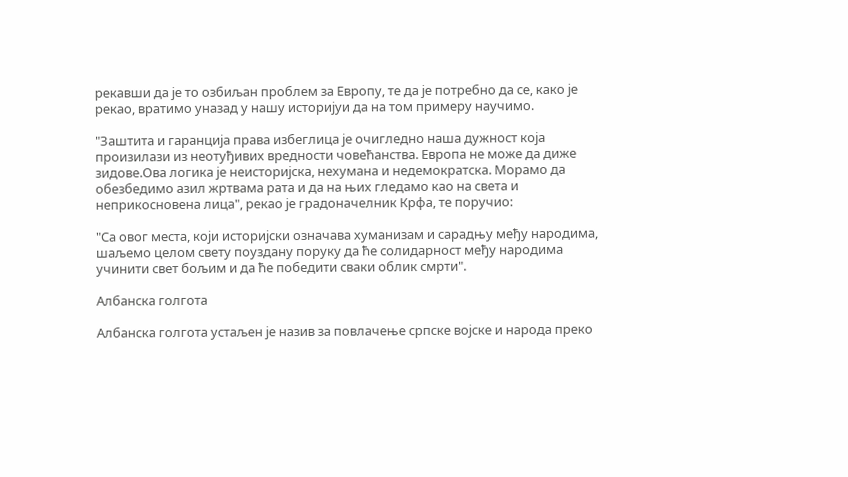рекавши да је то озбиљан проблем за Европу, те да је потребно да се, како је рекао, вратимо уназад у нашу историјуи да на том примеру научимо.

"Заштита и гаранција права избеглица је очигледно наша дужност која произилази из неотуђивих вредности човећанства. Европа не може да диже зидове.Ова логика је неисторијска, нехумана и недемократска. Морамо да обезбедимо азил жртвама рата и да на њих гледамо као на света и неприкосновена лица", рекао је градоначелник Крфа, те поручио:

"Са овог места, који историјски означава хуманизам и сарадњу међу народима, шаљемо целом свету поуздану поруку да ће солидарност међу народима учинити свет бољим и да ће победити сваки облик смрти".

Албанска голгота

Албанска голгота устаљен је назив за повлачење српске војске и народа преко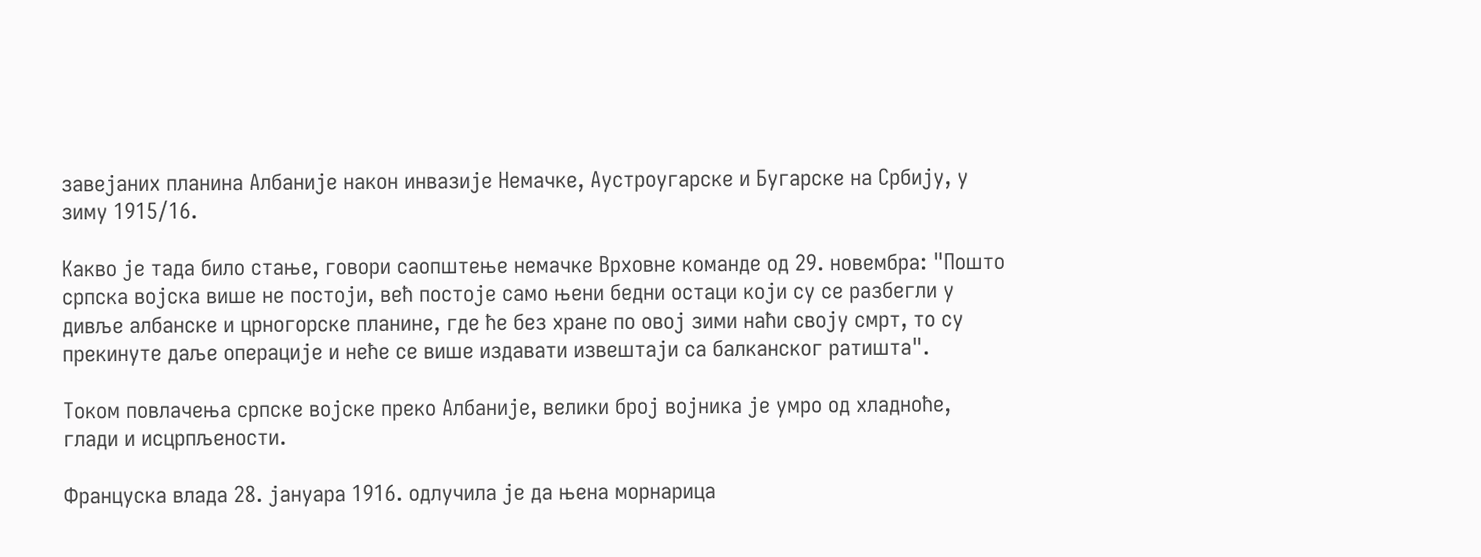завејаних планина Албаније након инвазије Немачке, Аустроугарске и Бугарске на Србију, у зиму 1915/16.

Какво је тада било стање, говори саопштење немачке Врховне команде од 29. новембра: "Пошто српска војска више не постоји, већ постоје само њени бедни остаци који су се разбегли у дивље албанске и црногорске планине, где ће без хране по овој зими наћи своју смрт, то су прекинуте даље операције и неће се више издавати извештаји са балканског ратишта".

Током повлачења српске војске преко Албаније, велики број војника је умро од хладноће, глади и исцрпљености.

Француска влада 28. јануара 1916. одлучила је да њена морнарица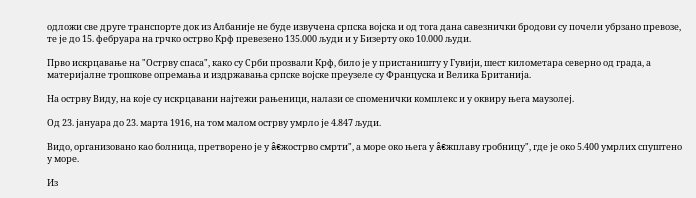одложи све друге транспорте док из Албаније не буде извучена српска војска и од тога дана савезнички бродови су почели убрзано превозе, те је до 15. фебруара на грчко острво Крф превезено 135.000 људи и у Бизерту око 10.000 људи.

Прво искрцавање на "Острву спаса", како су Срби прозвали Крф, било је у пристаништу у Гувији, шест километара северно од града, а материјалне трошкове опремања и издржавања српске војске преузеле су Француска и Велика Британија.

На острву Виду, на које су искрцавани најтежи рањеници, налази се споменички комплекс и у оквиру њега маузолеј.

Од 23. јануара до 23. марта 1916, на том малом острву умрло је 4.847 људи.

Видо, организовано као болница, претворено је у â€жострво смрти", а море око њега у â€жплаву гробницу", где је око 5.400 умрлих спуштено у море.

Из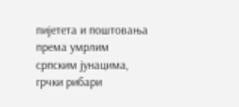пијетета и поштовања према умрлим српским јунацима, грчки рибари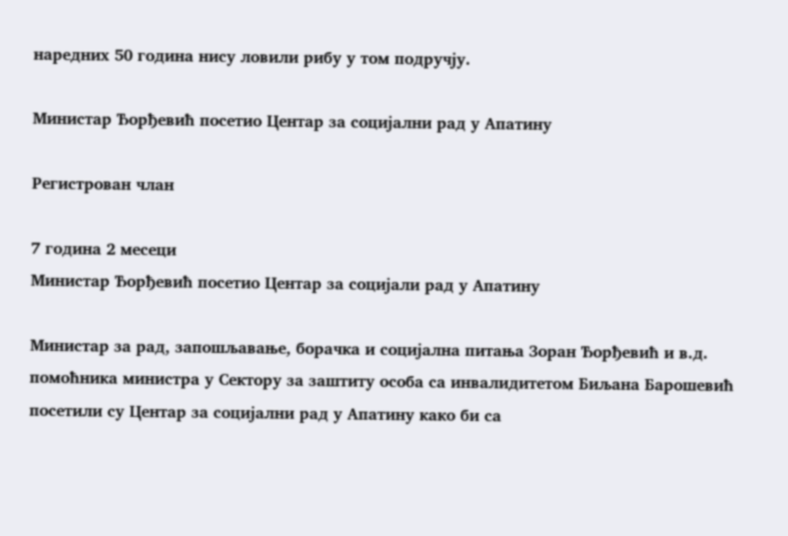наредних 50 година нису ловили рибу у том подручју.

Министар Ђорђевић посетио Центар за социјални рад у Апатину

Регистрован члан

7 година 2 месеци
Министар Ђорђевић посетио Центар за социјали рад у Апатину

Министар за рад, запошљавање, борачка и социјална питања Зоран Ђорђевић и в.д. помоћника министра у Сектору за заштиту особа са инвалидитетом Биљана Барошевић посетили су Центар за социјални рад у Апатину како би са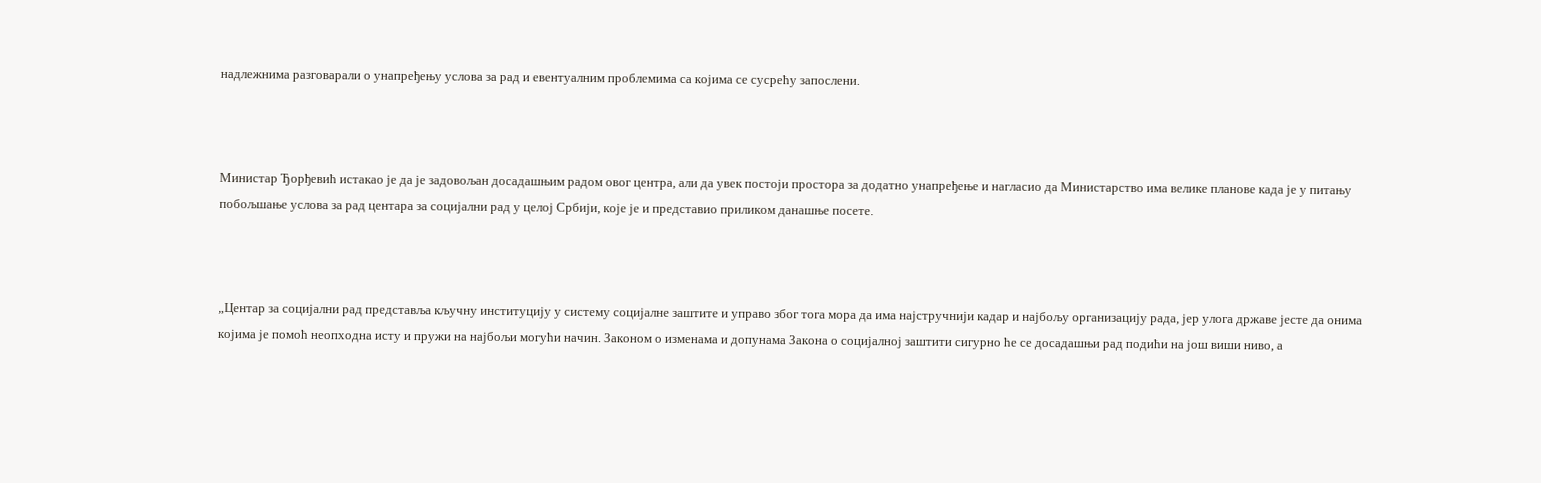надлежнима разговарали о унапређењу услова за рад и евентуалним проблемима са којима се сусрећу запослени.



Министар Ђорђевић истакао је да је задовољан досадашњим радом овог центра, али да увек постоји простора за додатно унапређење и нагласио да Министарство има велике планове када је у питању побољшање услова за рад центара за социјални рад у целој Србији, које је и представио приликом данашње посете.



„Центар за социјални рад представља кључну институцију у систему социјалне заштите и управо због тога мора да има најстручнији кадар и најбољу организацију рада, јер улога државе јесте да онима којима је помоћ неопходна исту и пружи на најбољи могући начин. Законом о изменама и допунама Закона о социјалној заштити сигурно ће се досадашњи рад подићи на још виши ниво, а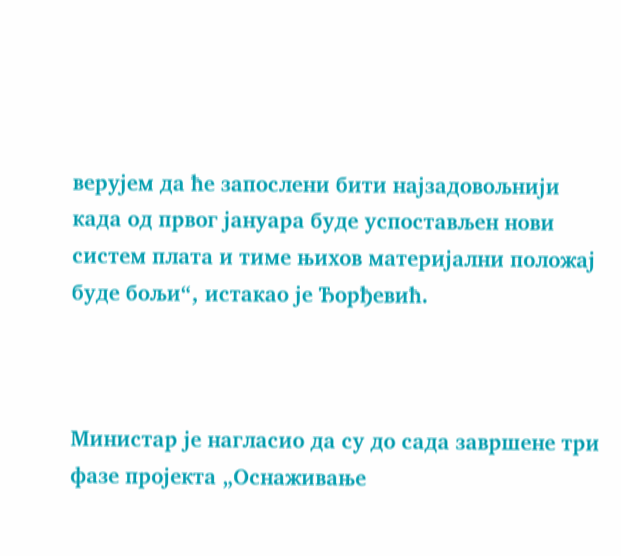верујем да ће запослени бити најзадовољнији када од првог јануара буде успостављен нови систем плата и тиме њихов материјални положај буде бољи“, истакао је Ђорђевић.



Министар је нагласио да су до сада завршене три фазе пројекта „Оснаживање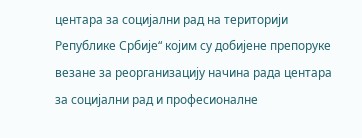центара за социјални рад на територији Републике Србије“ којим су добијене препоруке везане за реорганизацију начина рада центара за социјални рад и професионалне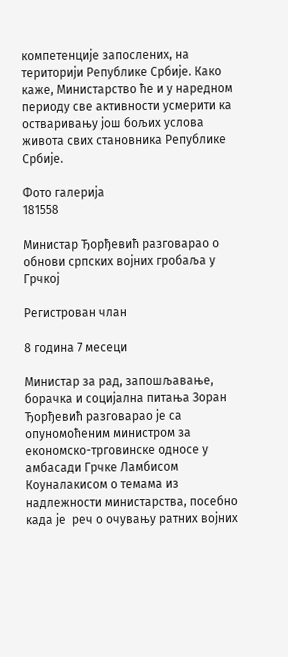компетенције запослених, на територији Републике Србије. Како каже, Министарство ће и у наредном периоду све активности усмерити ка остваривању још бољих услова живота свих становника Републике Србије.

Фото галерија
181558

Министар Ђорђевић разговарао о обнови српских војних гробаља у Грчкој

Регистрован члан

8 година 7 месеци

Министар за рад, запошљавање, борачка и социјална питања Зоран Ђорђевић разговарао је са опуномоћеним министром за економско-трговинске односе у амбасади Грчке Ламбисом Коуналакисом о темама из надлежности министарства, посебно када је  реч о очувању ратних војних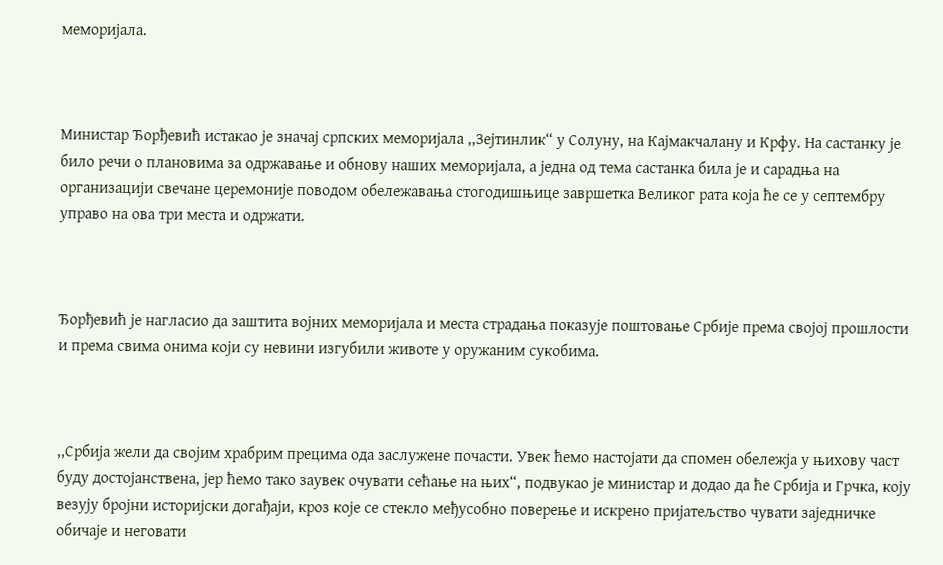меморијала.



Министар Ђорђевић истакао је значај српских меморијала ,,Зејтинлик“ у Солуну, на Кајмакчалану и Крфу. На састанку је било речи о плановима за одржавање и обнову наших меморијала, а једна од тема састанка била је и сарадња на организацији свечане церемоније поводом обележавања стогодишњице завршетка Великог рата која ће се у септембру управо на ова три места и одржати.



Ђорђевић је нагласио да заштита војних меморијала и места страдања показује поштовање Србије према својој прошлости и према свима онима који су невини изгубили животе у оружаним сукобима.



,,Србија жели да својим храбрим прецима ода заслужене почасти. Увек ћемо настојати да спомен обележја у њихову част буду достојанствена, јер ћемо тако заувек очувати сећање на њих“, подвукао је министар и додао да ће Србија и Грчка, коју везују бројни историјски догађаји, кроз које се стекло међусобно поверење и искрено пријатељство чувати заједничке обичаје и неговати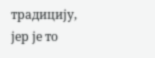традицију, јер је то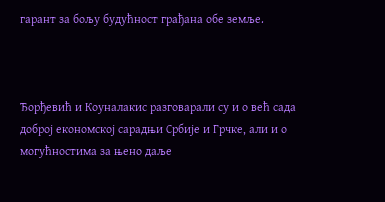гарант за бољу будућност грађана обе земље.



Ђорђевић и Коуналакис разговарали су и о већ сада доброј економској сарадњи Србије и Грчке, али и о могућностима за њено даље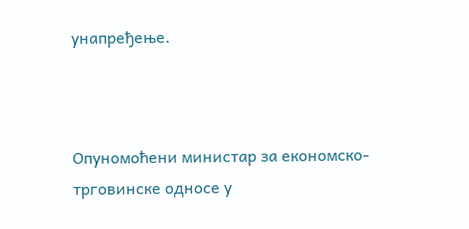унапређење.



Опуномоћени министар за економско-трговинске односе у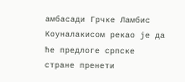амбасади Грчке Ламбис Коуналакисом рекао је да ће предлоге српске стране пренети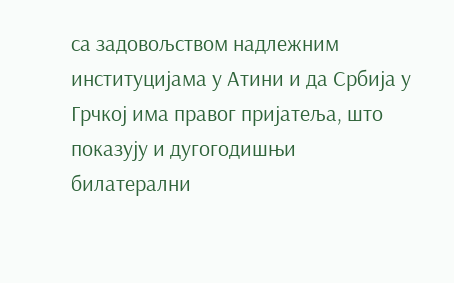са задовољством надлежним институцијама у Атини и да Србија у Грчкој има правог пријатеља, што показују и дугогодишњи билатерални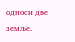односи две земље.